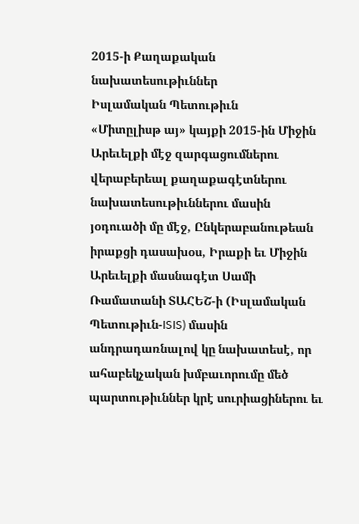2015-ի Քաղաքական նախատեսութիւններ
Իսլամական Պետութիւն
«Միտըլիսթ այ» կայքի 2015-ին Միջին Արեւելքի մէջ զարգացումներու վերաբերեալ քաղաքագէտներու նախատեսութիւններու մասին յօդուածի մը մէջ, Ընկերաբանութեան իրաքցի դասախօս, Իրաքի եւ Միջին Արեւելքի մասնագէտ Սամի Ռամատանի ՏԱՀԵՇ-ի (Իսլամական Պետութիւն-ISIS) մասին անդրադառնալով կը նախատեսէ, որ ահաբեկչական խմբաւորումը մեծ պարտութիւններ կրէ սուրիացիներու եւ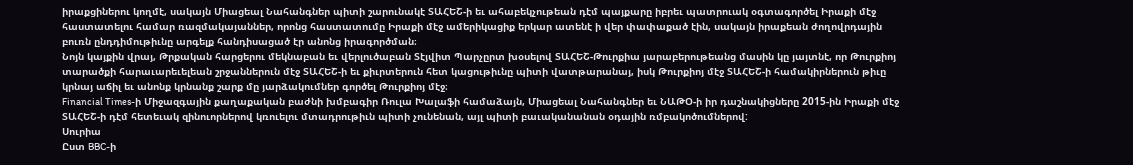իրաքցիներու կողմէ, սակայն Միացեալ Նահանգներ պիտի շարունակէ ՏԱՀԵՇ-ի եւ ահաբեկչութեան դէմ պայքարը իբրեւ պատրուակ օգտագործել Իրաքի մէջ հաստատելու համար ռազմակայաններ, որոնց հաստատումը Իրաքի մէջ ամերիկացիք երկար ատենէ ի վեր փափաքած էին, սակայն իրաքեան ժողովրդային բուռն ընդդիմութիւնը արգելք հանդիսացած էր անոնց իրագործման։
Նոյն կայքին վրայ, Թրքական հարցերու մեկնաբան եւ վերլուծաբան Տէյվիտ Պարչըրտ խօսելով ՏԱՀԵՇ-Թուրքիա յարաբերութեանց մասին կը յայտնէ, որ Թուրքիոյ տարածքի հարաւարեւելեան շրջաններուն մէջ ՏԱՀԵՇ-ի եւ քիւրտերուն հետ կացութիւնը պիտի վատթարանայ, իսկ Թուրքիոյ մէջ ՏԱՀԵՇ-ի համակիրներուն թիւը կրնայ աճիլ եւ անոնք կրնանք շարք մը յարձակումներ գործել Թուրքիոյ մէջ։
Financial Times-ի Միջազգային քաղաքական բաժնի խմբագիր Ռուլա Խալաֆի համաձայն, Միացեալ Նահանգներ եւ ՆԱԹՕ-ի իր դաշնակիցները 2015-ին Իրաքի մէջ ՏԱՀԵՇ-ի դէմ հետեւակ զինուորներով կռուելու մտադրութիւն պիտի չունենան, այլ պիտի բաւականանան օդային ռմբակոծումներով:
Սուրիա
Ըստ BBC-ի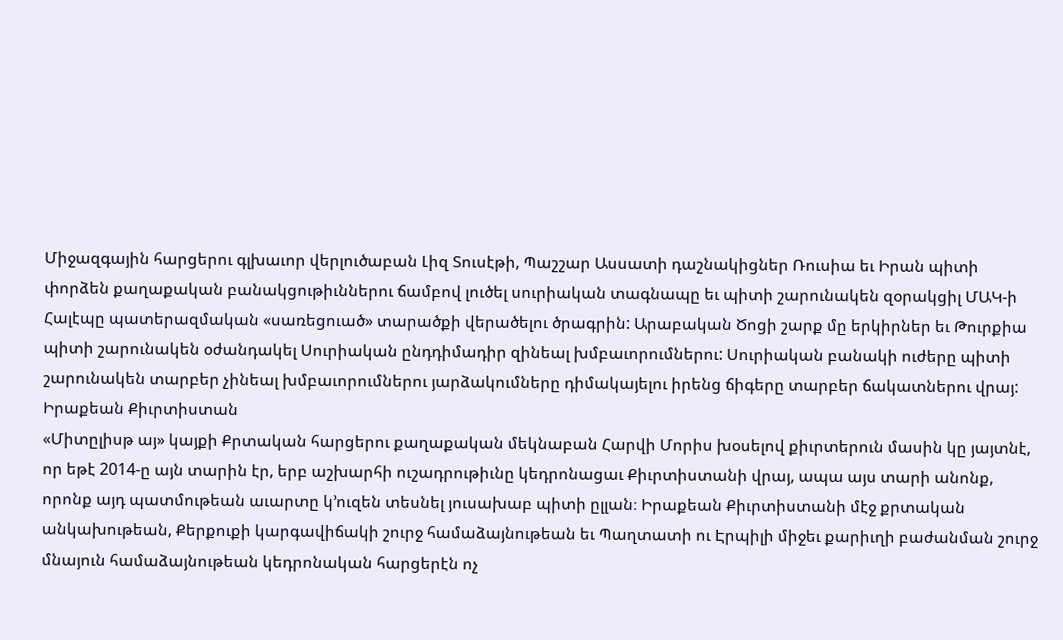Միջազգային հարցերու գլխաւոր վերլուծաբան Լիզ Տուսէթի, Պաշշար Ասսատի դաշնակիցներ Ռուսիա եւ Իրան պիտի փորձեն քաղաքական բանակցութիւններու ճամբով լուծել սուրիական տագնապը եւ պիտի շարունակեն զօրակցիլ ՄԱԿ-ի Հալէպը պատերազմական «սառեցուած» տարածքի վերածելու ծրագրին: Արաբական Ծոցի շարք մը երկիրներ եւ Թուրքիա պիտի շարունակեն օժանդակել Սուրիական ընդդիմադիր զինեալ խմբաւորումներու: Սուրիական բանակի ուժերը պիտի շարունակեն տարբեր չինեալ խմբաւորումներու յարձակումները դիմակայելու իրենց ճիգերը տարբեր ճակատներու վրայ:
Իրաքեան Քիւրտիստան
«Միտըլիսթ այ» կայքի Քրտական հարցերու քաղաքական մեկնաբան Հարվի Մորիս խօսելով քիւրտերուն մասին կը յայտնէ, որ եթէ 2014-ը այն տարին էր, երբ աշխարհի ուշադրութիւնը կեդրոնացաւ Քիւրտիստանի վրայ, ապա այս տարի անոնք, որոնք այդ պատմութեան աւարտը կ’ուզեն տեսնել յուսախաբ պիտի ըլլան։ Իրաքեան Քիւրտիստանի մէջ քրտական անկախութեան, Քերքուքի կարգավիճակի շուրջ համաձայնութեան եւ Պաղտատի ու Էրպիլի միջեւ քարիւղի բաժանման շուրջ մնայուն համաձայնութեան կեդրոնական հարցերէն ոչ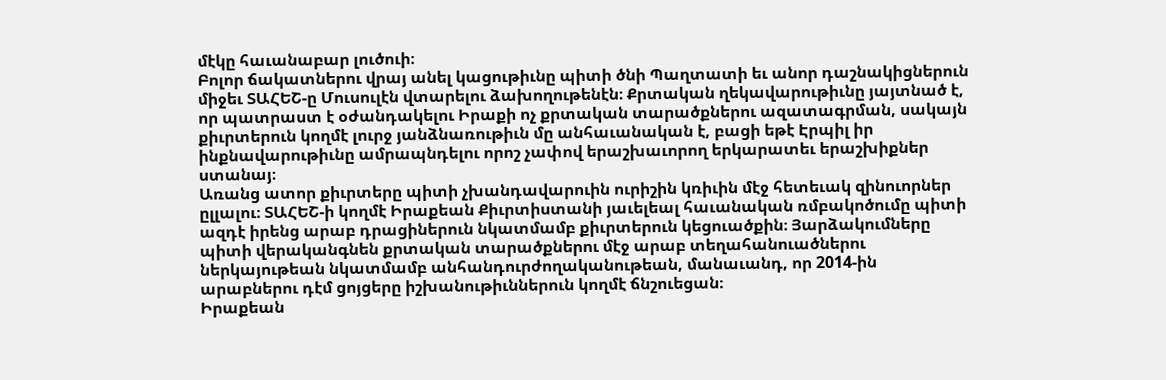մէկը հաւանաբար լուծուի։
Բոլոր ճակատներու վրայ անել կացութիւնը պիտի ծնի Պաղտատի եւ անոր դաշնակիցներուն միջեւ ՏԱՀԵՇ-ը Մուսուլէն վտարելու ձախողութենէն։ Քրտական ղեկավարութիւնը յայտնած է, որ պատրաստ է օժանդակելու Իրաքի ոչ քրտական տարածքներու ազատագրման, սակայն քիւրտերուն կողմէ լուրջ յանձնառութիւն մը անհաւանական է, բացի եթէ Էրպիլ իր ինքնավարութիւնը ամրապնդելու որոշ չափով երաշխաւորող երկարատեւ երաշխիքներ ստանայ։
Առանց ատոր քիւրտերը պիտի չխանդավարուին ուրիշին կռիւին մէջ հետեւակ զինուորներ ըլլալու։ ՏԱՀԵՇ-ի կողմէ Իրաքեան Քիւրտիստանի յաւելեալ հաւանական ռմբակոծումը պիտի ազդէ իրենց արաբ դրացիներուն նկատմամբ քիւրտերուն կեցուածքին։ Յարձակումները պիտի վերականգնեն քրտական տարածքներու մէջ արաբ տեղահանուածներու ներկայութեան նկատմամբ անհանդուրժողականութեան, մանաւանդ, որ 2014-ին արաբներու դէմ ցոյցերը իշխանութիւններուն կողմէ ճնշուեցան։
Իրաքեան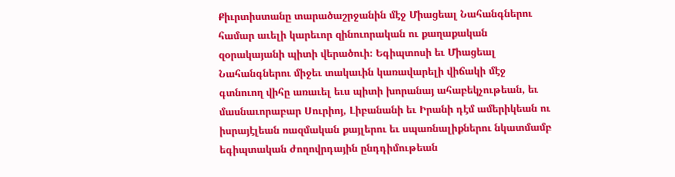Քիւրտիստանը տարածաշրջանին մէջ Միացեալ Նահանգներու համար աւելի կարեւոր զինուորական ու քաղաքական զօրակայանի պիտի վերածուի։ Եգիպտոսի եւ Միացեալ Նահանգներու միջեւ տակաւին կառավարելի վիճակի մէջ գտնուող վիհը առաւել եւս պիտի խորանայ ահաբեկչութեան, եւ մասնաւորաբար Սուրիոյ, Լիբանանի եւ Իրանի դէմ ամերիկեան ու իսրայէլեան ռազմական քայլերու եւ սպառնալիքներու նկատմամբ եգիպտական ժողովրդային ընդդիմութեան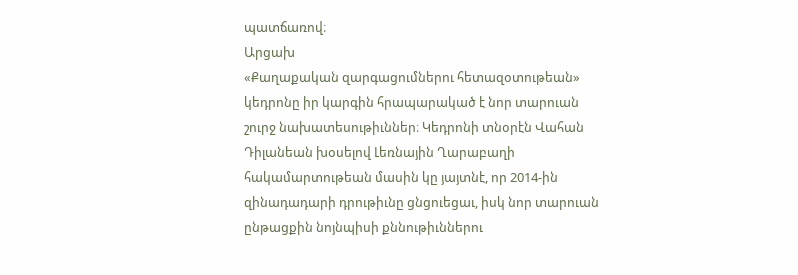պատճառով։
Արցախ
«Քաղաքական զարգացումներու հետազօտութեան» կեդրոնը իր կարգին հրապարակած է նոր տարուան շուրջ նախատեսութիւններ։ Կեդրոնի տնօրէն Վահան Դիլանեան խօսելով Լեռնային Ղարաբաղի հակամարտութեան մասին կը յայտնէ, որ 2014-ին զինադադարի դրութիւնը ցնցուեցաւ, իսկ նոր տարուան ընթացքին նոյնպիսի քննութիւններու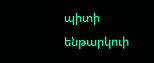պիտի ենթարկուի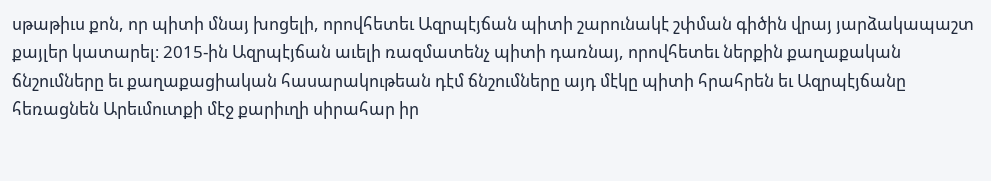սթաթիւս քոն, որ պիտի մնայ խոցելի, որովհետեւ Ազրպէյճան պիտի շարունակէ շփման գիծին վրայ յարձակապաշտ քայլեր կատարել։ 2015-ին Ազրպէյճան աւելի ռազմատենչ պիտի դառնայ, որովհետեւ ներքին քաղաքական ճնշումները եւ քաղաքացիական հասարակութեան դէմ ճնշումները այդ մէկը պիտի հրահրեն եւ Ազրպէյճանը հեռացնեն Արեւմուտքի մէջ քարիւղի սիրահար իր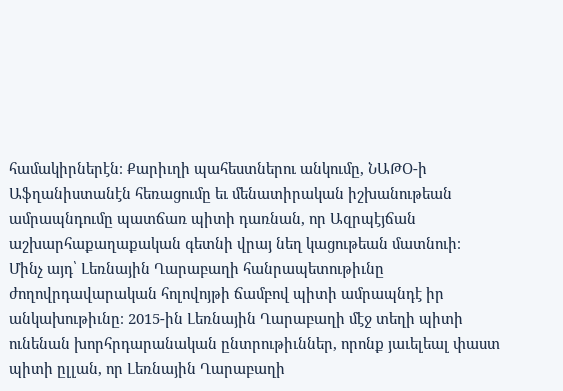համակիրներէն։ Քարիւղի պահեստներու անկումը, ՆԱԹՕ-ի Աֆղանիստանէն հեռացումը եւ մենատիրական իշխանութեան ամրապնդումը պատճառ պիտի դառնան, որ Ազրպէյճան աշխարհաքաղաքական գետնի վրայ նեղ կացութեան մատնուի։
Մինչ այդ՝ Լեռնային Ղարաբաղի հանրապետութիւնը ժողովրդավարական հոլովոյթի ճամբով պիտի ամրապնդէ իր անկախութիւնը։ 2015-ին Լեռնային Ղարաբաղի մէջ տեղի պիտի ունենան խորհրդարանական ընտրութիւններ, որոնք յաւելեալ փաստ պիտի ըլլան, որ Լեռնային Ղարաբաղի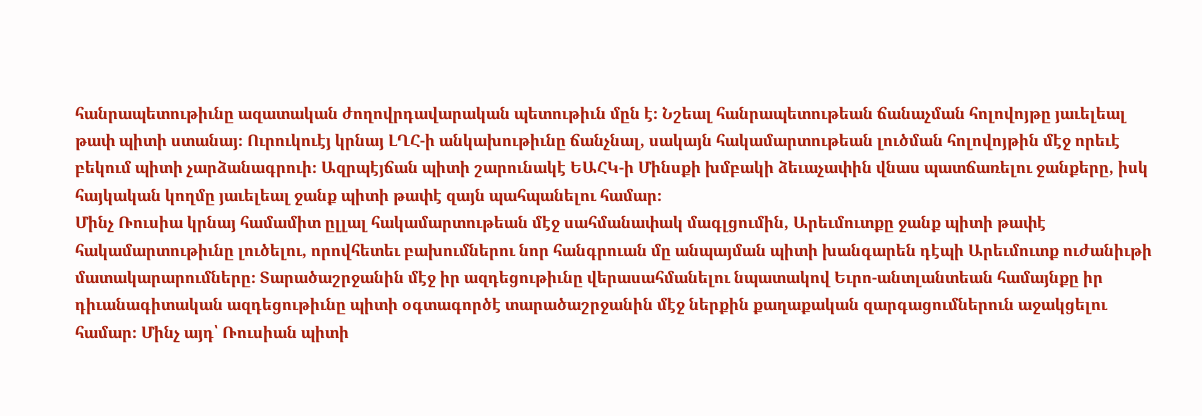հանրապետութիւնը ազատական ժողովրդավարական պետութիւն մըն է։ Նշեալ հանրապետութեան ճանաչման հոլովոյթը յաւելեալ թափ պիտի ստանայ։ Ուրուկուէյ կրնայ ԼՂՀ-ի անկախութիւնը ճանչնալ, սակայն հակամարտութեան լուծման հոլովոյթին մէջ որեւէ բեկում պիտի չարձանագրուի։ Ազրպէյճան պիտի շարունակէ ԵԱՀԿ-ի Մինսքի խմբակի ձեւաչափին վնաս պատճառելու ջանքերը, իսկ հայկական կողմը յաւելեալ ջանք պիտի թափէ զայն պահպանելու համար։
Մինչ Ռուսիա կրնայ համամիտ ըլլալ հակամարտութեան մէջ սահմանափակ մագլցումին, Արեւմուտքը ջանք պիտի թափէ հակամարտութիւնը լուծելու, որովհետեւ բախումներու նոր հանգրուան մը անպայման պիտի խանգարեն դէպի Արեւմուտք ուժանիւթի մատակարարումները։ Տարածաշրջանին մէջ իր ազդեցութիւնը վերասահմանելու նպատակով Եւրո-անտլանտեան համայնքը իր դիւանագիտական ազդեցութիւնը պիտի օգտագործէ տարածաշրջանին մէջ ներքին քաղաքական զարգացումներուն աջակցելու համար։ Մինչ այդ՝ Ռուսիան պիտի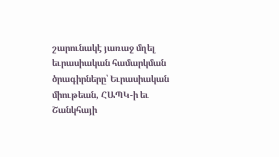շարունակէ յառաջ մղել եւրասիական համարկման ծրագիրները՝ Եւրասիական միութեան, ՀԱՊԿ-ի եւ Շանկհայի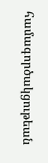համագործակցութեան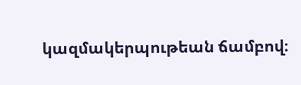կազմակերպութեան ճամբով։